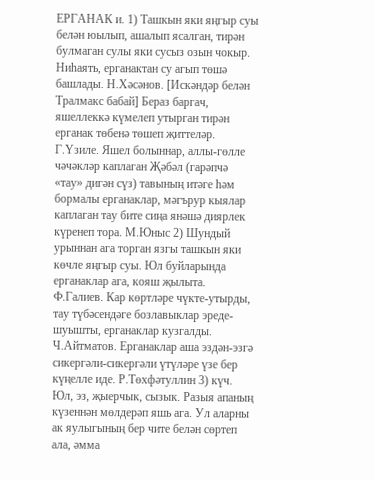ЕРГАНАК и. 1) Ташкын яки яңгыр суы белән юылып, ашалып ясалган, тирән булмаган сулы яки сусыз озын чокыр. Ниһаять, ерганактан су агып төшә башлады. Н.Хәсәнов. [Искәндәр белән Тралмакс бабай] Бераз баргач, яшеллеккә күмелеп утырган тирән ерганак төбенә төшеп җиттеләр. Г.Үзиле. Яшел болыннар, аллы-гөлле чәчәкләр каплаган Җәбәл (гарәпчә «тау» дигән сүз) тавының итәге һәм бормалы ерганаклар, мәгърур кыялар каплаган тау бите сиңа янәшә диярлек күренеп тора. М.Юныс 2) Шундый урыннан ага торган язгы ташкын яки көчле яңгыр суы. Юл буйларында ерганаклар ага, кояш җылыта. Ф.Галиев. Кар көртләре чүкте-утырды, тау түбәсендәге бозлавыклар эреде-шуышты, ерганаклар кузгалды. Ч.Айтматов. Ерганаклар аша эздән-эзгә сикергәли-сикергәли үтүләре үзе бер күңелле иде. Р.Төхфәтуллин 3) күч. Юл, эз, җыерчык, сызык. Разыя апаның күзеннән мөлдерәп яшь ага. Ул аларны ак яулыгының бер чите белән сөртеп ала, әмма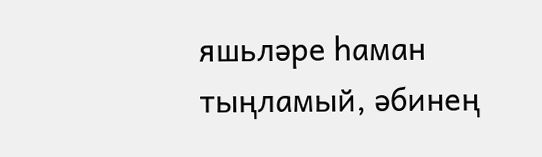яшьләре һаман тыңламый, әбинең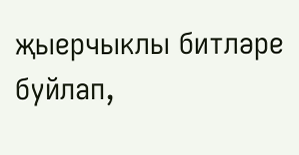җыерчыклы битләре буйлап,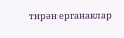тирән ерганаклар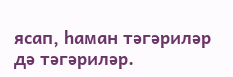ясап, һаман тәгәриләр дә тәгәриләр.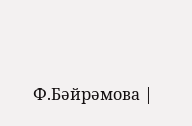Ф.Бәйрәмова |